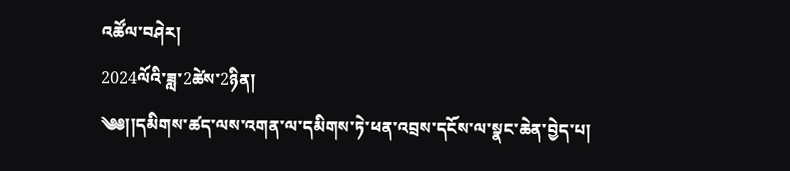འཚོལ་བཤེར།
2024ལོའི་ཟླ་2ཚེས་2ཉིན།
༄༅།།དམིགས་ཚད་ལས་འགན་ལ་དམིགས་ཏེ་ཕན་འབྲས་དངོས་ལ་སྣང་ཆེན་བྱེད་པ།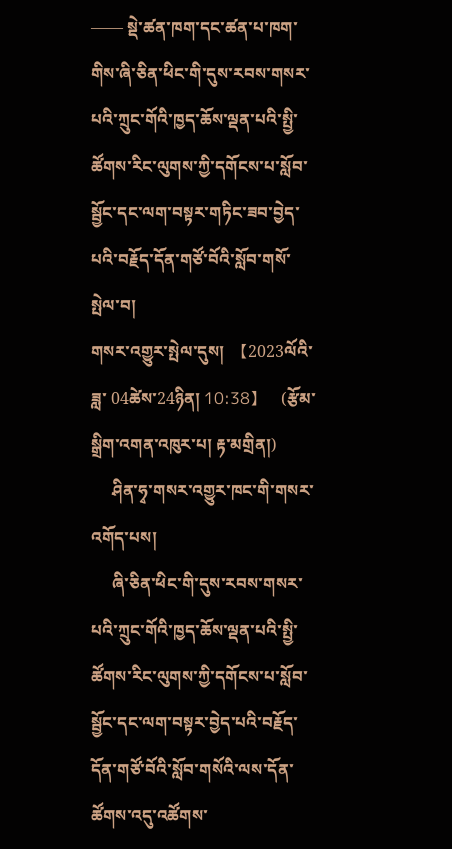—— སྡེ་ཚན་ཁག་དང་ཚན་པ་ཁག་གིས་ཞི་ཅིན་ཕིང་གི་དུས་རབས་གསར་པའི་ཀྲུང་གོའི་ཁྱད་ཆོས་ལྡན་པའི་སྤྱི་ཚོགས་རིང་ལུགས་ཀྱི་དགོངས་པ་སློབ་སྦྱོང་དང་ལག་བསྟར་གཏིང་ཟབ་བྱེད་པའི་བརྗོད་དོན་གཙོ་བོའི་སློབ་གསོ་སྤེལ་བ།
གསར་འགྱུར་སྤེལ་དུས།  【2023ལོའི་ཟླ་ 04ཚེས་24ཉིན། 10:38】   (རྩོམ་སྒྲིག་འགན་འཁུར་པ། རྟ་མགྲིན།)
     ཤིན་ཧྭ་གསར་འགྱུར་ཁང་གི་གསར་འགོད་པས།
     ཞི་ཅིན་ཕིང་གི་དུས་རབས་གསར་པའི་ཀྲུང་གོའི་ཁྱད་ཆོས་ལྡན་པའི་སྤྱི་ཚོགས་རིང་ལུགས་ཀྱི་དགོངས་པ་སློབ་སྦྱོང་དང་ལག་བསྟར་བྱེད་པའི་བརྗོད་དོན་གཙོ་བོའི་སློབ་གསོའི་ལས་དོན་ཚོགས་འདུ་འཚོགས་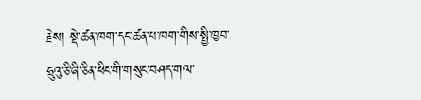རྗེས། སྡེ་ཚན་ཁག་དང་ཚན་པ་ཁག་གིས་སྤྱི་ཁྱབ་ཧྲུའུ་ཅི་ཞི་ཅིན་ཕིང་གི་གསུང་བཤད་གལ་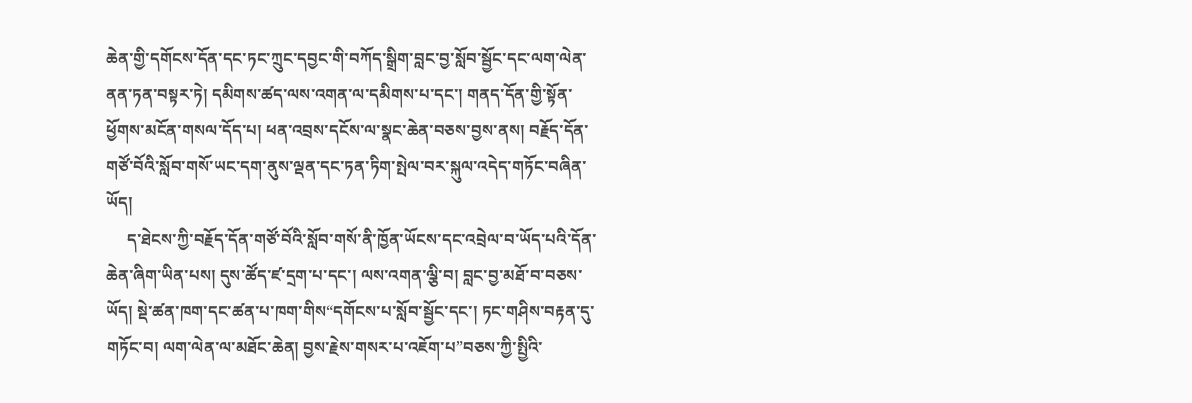ཆེན་གྱི་དགོངས་དོན་དང་ཏང་ཀྲུང་དབྱང་གི་བཀོད་སྒྲིག་བླང་བྱ་སློབ་སྦྱོང་དང་ལག་ལེན་ནན་ཏན་བསྟར་ཏེ། དམིགས་ཚད་ལས་འགན་ལ་དམིགས་པ་དང་། གནད་དོན་གྱི་སྟོན་ཕྱོགས་མངོན་གསལ་དོད་པ། ཕན་འབྲས་དངོས་ལ་སྣང་ཆེན་བཅས་བྱས་ནས། བརྗོད་དོན་གཙོ་བོའི་སློབ་གསོ་ཡང་དག་ནུས་ལྡན་དང་ཏན་ཏིག་སྤེལ་བར་སྐུལ་འདེད་གཏོང་བཞིན་ཡོད།
     ད་ཐེངས་ཀྱི་བརྗོད་དོན་གཙོ་བོའི་སློབ་གསོ་ནི་ཁྱོན་ཡོངས་དང་འབྲེལ་བ་ཡོད་པའི་དོན་ཆེན་ཞིག་ཡིན་པས། དུས་ཚོད་ཛ་དྲག་པ་དང་། ལས་འགན་ལྕི་བ། བླང་བྱ་མཐོ་བ་བཅས་ཡོད། སྡེ་ཚན་ཁག་དང་ཚན་པ་ཁག་གིས“དགོངས་པ་སློབ་སྦྱོང་དང་། ཏང་གཤིས་བརྟན་དུ་གཏོང་བ། ལག་ལེན་ལ་མཐོང་ཆེན། བྱས་རྗེས་གསར་པ་འཇོག་པ”བཅས་ཀྱི་སྤྱིའི་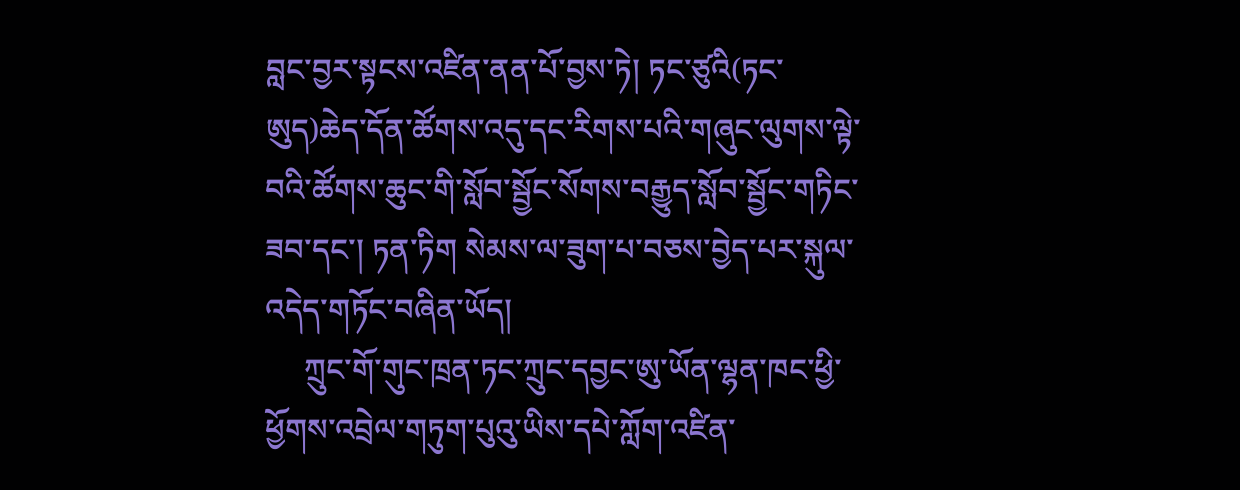བླང་བྱར་སྟངས་འཛིན་ནན་པོ་བྱས་ཏེ། ཏང་ཙུའི(ཏང་ཨུད)ཆེད་དོན་ཚོགས་འདུ་དང་རིགས་པའི་གཞུང་ལུགས་ལྟེ་བའི་ཚོགས་ཆུང་གི་སློབ་སྦྱོང་སོགས་བརྒྱུད་སློབ་སྦྱོང་གཏིང་ཟབ་དང་། ཏན་ཏིག སེམས་ལ་ཟུག་པ་བཅས་བྱེད་པར་སྐུལ་འདེད་གཏོང་བཞིན་ཡོད།
     ཀྲུང་གོ་གུང་ཁྲན་ཏང་ཀྲུང་དབྱང་ཨུ་ཡོན་ལྷན་ཁང་ཕྱི་ཕྱོགས་འབྲེལ་གཏུག་པུའུ་ཡིས་དཔེ་ཀློག་འཛིན་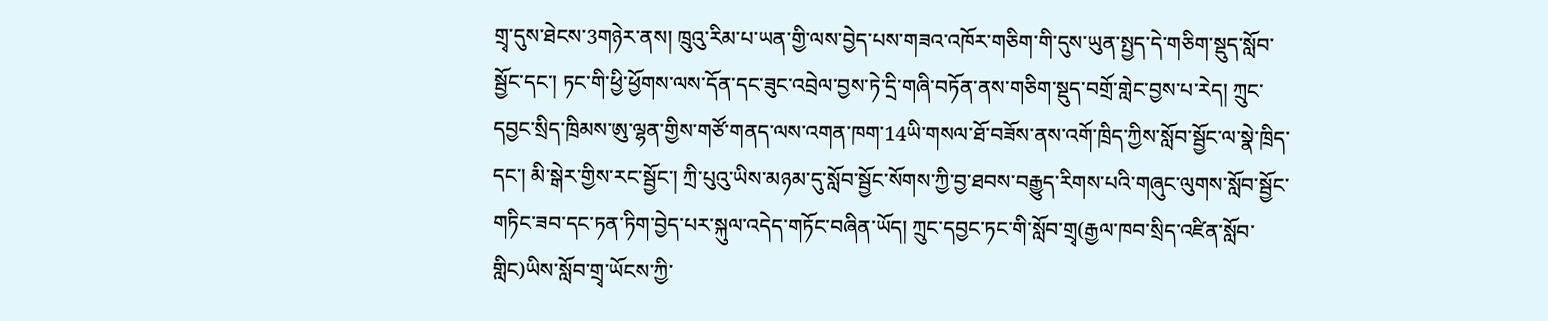གྲྭ་དུས་ཐེངས་3གཉེར་ནས། ཁྲུའུ་རིམ་པ་ཡན་གྱི་ལས་བྱེད་པས་གཟའ་འཁོར་གཅིག་གི་དུས་ཡུན་སྤྱད་དེ་གཅིག་སྡུད་སློབ་སྦྱོང་དང་། ཏང་གི་ཕྱི་ཕྱོགས་ལས་དོན་དང་ཟུང་འབྲེལ་བྱས་ཏེ་དྲི་གཞི་བཏོན་ནས་གཅིག་སྡུད་བགྲོ་གླེང་བྱས་པ་རེད། ཀྲུང་དབྱང་སྲིད་ཁྲིམས་ཨུ་ལྷན་གྱིས་གཙོ་གནད་ལས་འགན་ཁག་14ཡི་གསལ་ཐོ་བཟོས་ནས་འགོ་ཁྲིད་ཀྱིས་སློབ་སྦྱོང་ལ་སྣེ་ཁྲིད་དང་། མི་སྒེར་གྱིས་རང་སྦྱོང་། ཀྲི་པུའུ་ཡིས་མཉམ་དུ་སློབ་སྦྱོང་སོགས་ཀྱི་བྱ་ཐབས་བརྒྱུད་རིགས་པའི་གཞུང་ལུགས་སློབ་སྦྱོང་གཏིང་ཟབ་དང་ཏན་ཏིག་བྱེད་པར་སྐུལ་འདེད་གཏོང་བཞིན་ཡོད། ཀྲུང་དབྱང་ཏང་གི་སློབ་གྲྭ(རྒྱལ་ཁབ་སྲིད་འཛིན་སློབ་གླིང)ཡིས་སློབ་གྲྭ་ཡོངས་ཀྱི་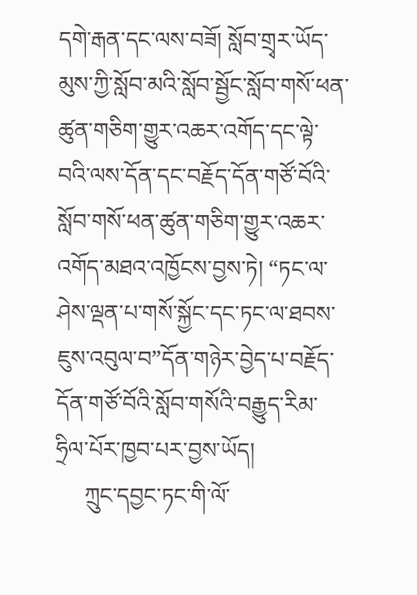དགེ་རྒན་དང་ལས་བཟོ། སློབ་གྲྭར་ཡོད་མུས་ཀྱི་སློབ་མའི་སློབ་སྦྱོང་སློབ་གསོ་ཕན་ཚུན་གཅིག་གྱུར་འཆར་འགོད་དང་ལྟེ་བའི་ལས་དོན་དང་བརྗོད་དོན་གཙོ་བོའི་སློབ་གསོ་ཕན་ཚུན་གཅིག་གྱུར་འཆར་འགོད་མཐའ་འཁྱོངས་བྱས་ཏེ། “ཏང་ལ་ཤེས་ལྡན་པ་གསོ་སྐྱོང་དང་ཏང་ལ་ཐབས་ཇུས་འབུལ་བ”དོན་གཉེར་བྱེད་པ་བརྗོད་དོན་གཙོ་བོའི་སློབ་གསོའི་བརྒྱུད་རིམ་ཧྲིལ་པོར་ཁྱབ་པར་བྱས་ཡོད།
     ཀྲུང་དབྱང་ཏང་གི་ལོ་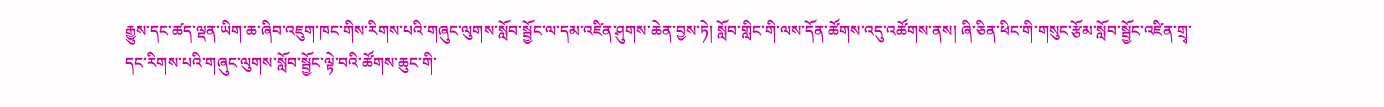རྒྱུས་དང་ཚད་ལྡན་ཡིག་ཆ་ཞིབ་འཇུག་ཁང་གིས་རིགས་པའི་གཞུང་ལུགས་སློབ་སྦྱོང་ལ་དམ་འཛིན་ཤུགས་ཆེན་བྱས་ཏེ། སློབ་གླིང་གི་ལས་དོན་ཚོགས་འདུ་འཚོགས་ནས། ཞི་ཅིན་ཕིང་གི་གསུང་རྩོམ་སློབ་སྦྱོང་འཛིན་གྲྭ་དང་རིགས་པའི་གཞུང་ལུགས་སློབ་སྦྱོང་ལྟེ་བའི་ཚོགས་ཆུང་གི་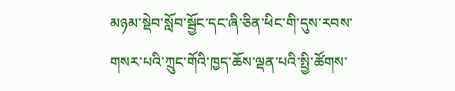མཉམ་སྡེབ་སློབ་སྦྱོང་དང་ཞི་ཅིན་ཕིང་གི་དུས་རབས་གསར་པའི་ཀྲུང་གོའི་ཁྱད་ཆོས་ལྡན་པའི་སྤྱི་ཚོགས་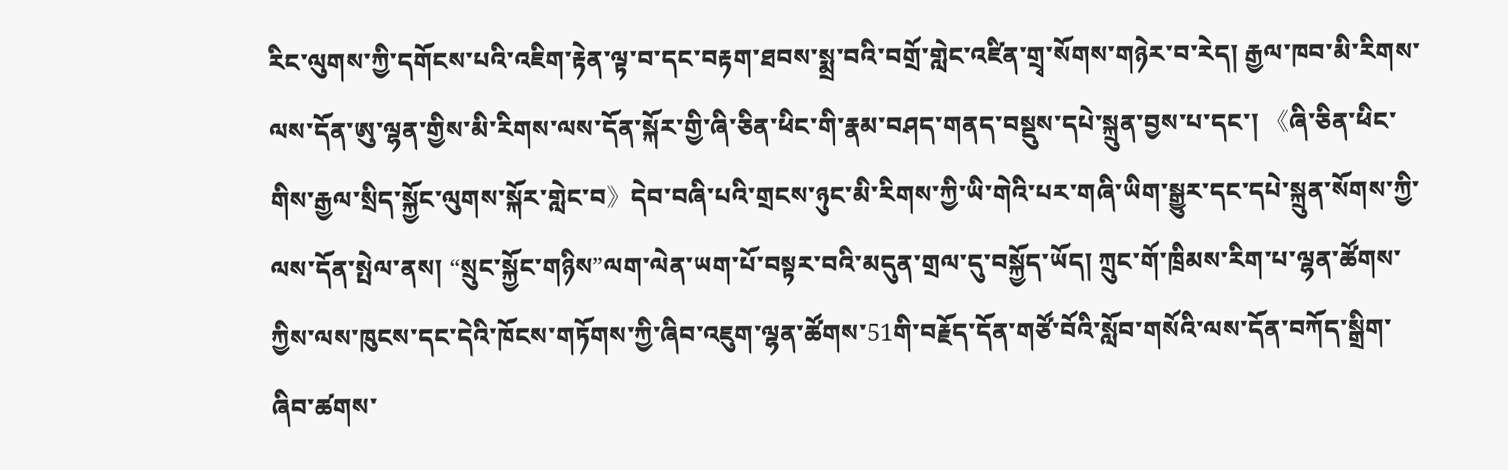རིང་ལུགས་ཀྱི་དགོངས་པའི་འཇིག་རྟེན་ལྟ་བ་དང་བརྟག་ཐབས་སྨྲ་བའི་བགྲོ་གླེང་འཛིན་གྲྭ་སོགས་གཉེར་བ་རེད། རྒྱལ་ཁབ་མི་རིགས་ལས་དོན་ཨུ་ལྷན་གྱིས་མི་རིགས་ལས་དོན་སྐོར་གྱི་ཞི་ཅིན་ཕིང་གི་རྣམ་བཤད་གནད་བསྡུས་དཔེ་སྐྲུན་བྱས་པ་དང་། 《ཞི་ཅིན་ཕིང་གིས་རྒྱལ་སྲིད་སྐྱོང་ལུགས་སྐོར་གླེང་བ》དེབ་བཞི་པའི་གྲངས་ཉུང་མི་རིགས་ཀྱི་ཡི་གེའི་པར་གཞི་ཡིག་སྒྱུར་དང་དཔེ་སྐྲུན་སོགས་ཀྱི་ལས་དོན་སྤེལ་ནས། “སྲུང་སྐྱོང་གཉིས”ལག་ལེན་ཡག་པོ་བསྟར་བའི་མདུན་གྲལ་དུ་བསྐྱོད་ཡོད། ཀྲུང་གོ་ཁྲིམས་རིག་པ་ལྷན་ཚོགས་ཀྱིས་ལས་ཁུངས་དང་དེའི་ཁོངས་གཏོགས་ཀྱི་ཞིབ་འཇུག་ལྷན་ཚོགས་51གི་བརྗོད་དོན་གཙོ་བོའི་སློབ་གསོའི་ལས་དོན་བཀོད་སྒྲིག་ཞིབ་ཚགས་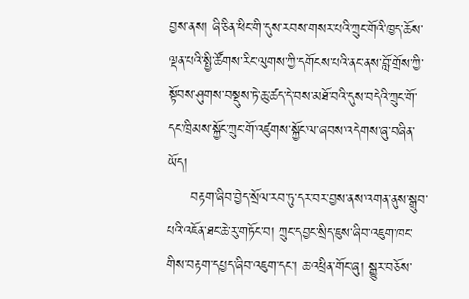བྱས་ནས། ཞི་ཅིན་ཕིང་གི་དུས་རབས་གསར་པའི་ཀྲུང་གོའི་ཁྱད་ཆོས་ལྡན་པའི་སྤྱི་ཚོགས་རིང་ལུགས་ཀྱི་དགོངས་པའི་ནང་ནས་བློ་གྲོས་ཀྱི་སྟོབས་ཤུགས་བསྡུས་ཏེ་ཆུ་ཚད་དེ་བས་མཐོ་བའི་དུས་བདེའི་ཀྲུང་གོ་དང་ཁྲིམས་སྐྱོང་ཀྲུང་གོ་འཛུགས་སྐྱོང་ལ་ཞབས་འདེགས་ཞུ་བཞིན་ཡོད།
     བརྟག་ཞིབ་བྱེད་སྲོལ་རབ་ཏུ་དར་བར་བྱས་ནས་འགན་ནུས་སྒྲུབ་པའི་འཇོན་ཐང་ཆེ་རུ་གཏོང་བ། ཀྲུང་དབྱང་སྲིད་ཇུས་ཞིབ་འཇུག་ཁང་གིས་བརྟག་དཔྱད་ཞིབ་འཇུག་དང་། ཆ་འཕྲིན་གོང་ཞུ། སྒྱུར་བཅོས་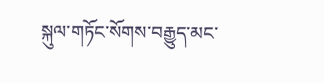སྐུལ་གཏོང་སོགས་བརྒྱུད་མང་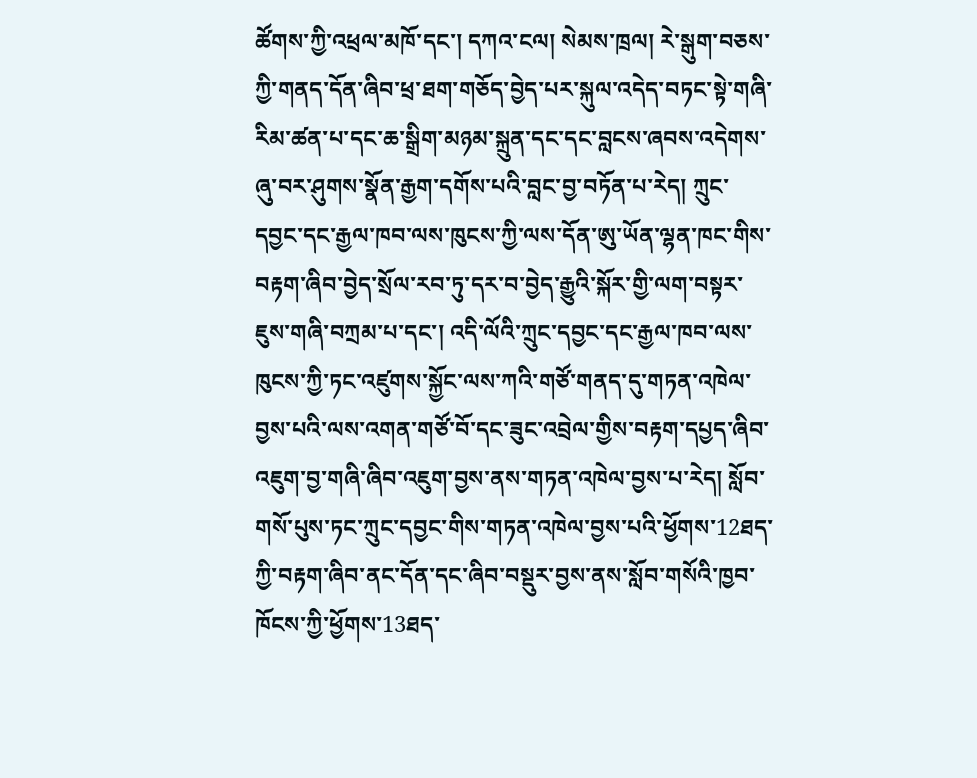ཚོགས་ཀྱི་འཕྲལ་མཁོ་དང་། དཀའ་ངལ། སེམས་ཁྲལ། རེ་སྒུག་བཅས་ཀྱི་གནད་དོན་ཞིབ་ཕྲ་ཐག་གཅོད་བྱེད་པར་སྐུལ་འདེད་བཏང་སྟེ་གཞི་རིམ་ཚན་པ་དང་ཆ་སྒྲིག་མཉམ་སྐྲུན་དང་དང་བླངས་ཞབས་འདེགས་ཞུ་བར་ཤུགས་སྣོན་རྒྱག་དགོས་པའི་བླང་བྱ་བཏོན་པ་རེད། ཀྲུང་དབྱང་དང་རྒྱལ་ཁབ་ལས་ཁུངས་ཀྱི་ལས་དོན་ཨུ་ཡོན་ལྷན་ཁང་གིས་བརྟག་ཞིབ་བྱེད་སྲོལ་རབ་ཏུ་དར་བ་བྱེད་རྒྱུའི་སྐོར་གྱི་ལག་བསྟར་ཇུས་གཞི་བཀྲམ་པ་དང་། འདི་ལོའི་ཀྲུང་དབྱང་དང་རྒྱལ་ཁབ་ལས་ཁུངས་ཀྱི་ཏང་འཛུགས་སྐྱོང་ལས་ཀའི་གཙོ་གནད་དུ་གཏན་འཁེལ་བྱས་པའི་ལས་འགན་གཙོ་བོ་དང་ཟུང་འབྲེལ་གྱིས་བརྟག་དཔྱད་ཞིབ་འཇུག་བྱ་གཞི་ཞིབ་འཇུག་བྱས་ནས་གཏན་འཁེལ་བྱས་པ་རེད། སློབ་གསོ་པུས་ཏང་ཀྲུང་དབྱང་གིས་གཏན་འཁེལ་བྱས་པའི་ཕྱོགས་12ཐད་ཀྱི་བརྟག་ཞིབ་ནང་དོན་དང་ཞིབ་བསྡུར་བྱས་ནས་སློབ་གསོའི་ཁྱབ་ཁོངས་ཀྱི་ཕྱོགས་13ཐད་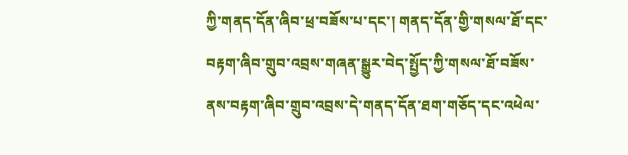ཀྱི་གནད་དོན་ཞིབ་ཕྲ་བཟོས་པ་དང་། གནད་དོན་གྱི་གསལ་ཐོ་དང་བརྟག་ཞིབ་གྲུབ་འབྲས་གཞན་སྒྱུར་བེད་སྤྱོད་ཀྱི་གསལ་ཐོ་བཟོས་ནས་བརྟག་ཞིབ་གྲུབ་འབྲས་དེ་གནད་དོན་ཐག་གཅོད་དང་འཕེལ་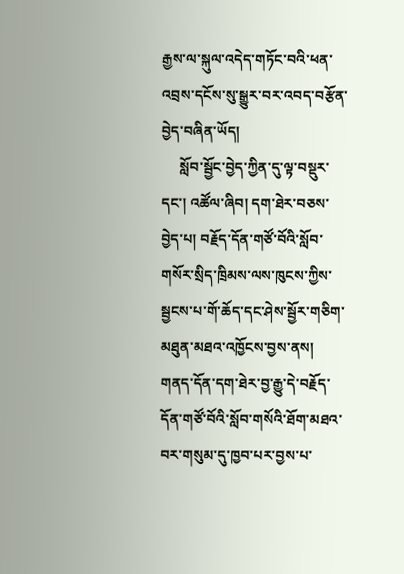རྒྱས་ལ་སྐུལ་འདེད་གཏོང་བའི་ཕན་འབྲས་དངོས་སུ་སྒྱུར་བར་འབད་བརྩོན་བྱེད་བཞིན་ཡོད།
     སློབ་སྦྱོང་བྱེད་ཀྱིན་དུ་ལྟ་བསྡུར་དང་། འཚོལ་ཞིབ། དག་ཐེར་བཅས་བྱེད་པ། བརྗོད་དོན་གཙོ་བོའི་སློབ་གསོར་སྲིད་ཁྲིམས་ལས་ཁུངས་ཀྱིས་སྦྱངས་པ་གོ་ཆོད་དང་ཤེས་སྦྱོར་གཅིག་མཐུན་མཐའ་འཁྱོངས་བྱས་ནས། གནད་དོན་དག་ཐེར་བྱ་རྒྱུ་དེ་བརྗོད་དོན་གཙོ་བོའི་སློབ་གསོའི་ཐོག་མཐའ་བར་གསུམ་དུ་ཁྱབ་པར་བྱས་པ་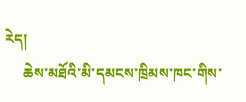རེད།
     ཆེས་མཐོའི་མི་དམངས་ཁྲིམས་ཁང་གིས་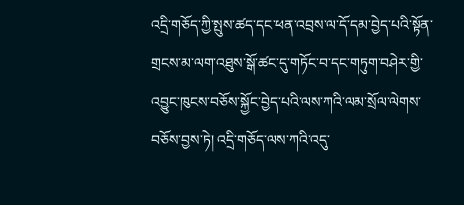འདྲི་གཅོད་ཀྱི་སྤུས་ཚད་དང་ཕན་འབྲས་ལ་དོ་དམ་བྱེད་པའི་སྟོན་གྲངས་མ་ལག་འཐུས་སྒོ་ཚང་དུ་གཏོང་བ་དང་གཏུག་བཤེར་གྱི་འབྱུང་ཁུངས་བཅོས་སྐྱོང་བྱེད་པའི་ལས་ཀའི་ལམ་སྲོལ་ལེགས་བཅོས་བྱས་ཏེ། འདྲི་གཅོད་ལས་ཀའི་འདུ་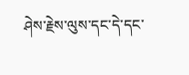ཤེས་རྗེས་ལུས་དང་དེ་དང་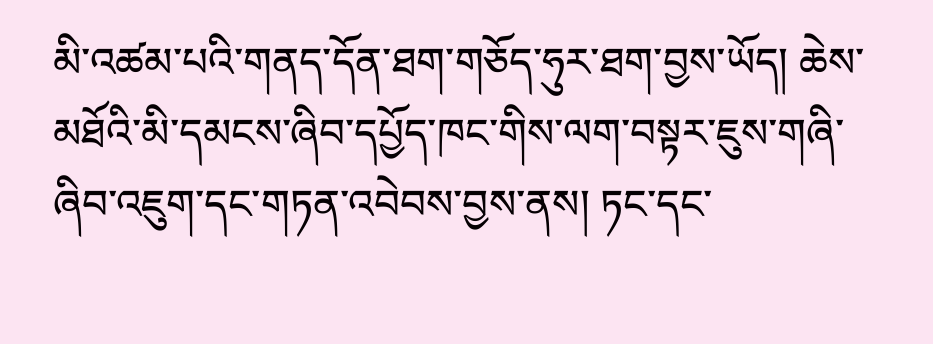མི་འཚམ་པའི་གནད་དོན་ཐག་གཅོད་ཧུར་ཐག་བྱས་ཡོད། ཆེས་མཐོའི་མི་དམངས་ཞིབ་དཔྱོད་ཁང་གིས་ལག་བསྟར་ཇུས་གཞི་ཞིབ་འཇུག་དང་གཏན་འབེབས་བྱས་ནས། ཏང་དང་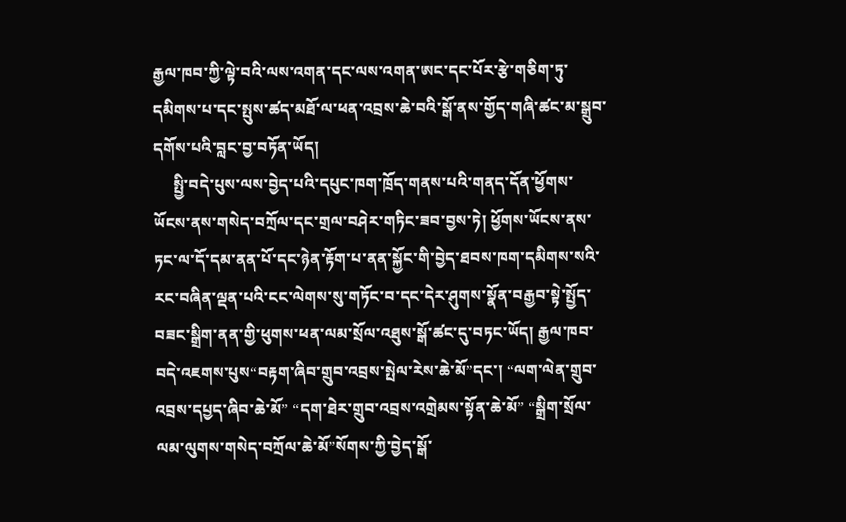རྒྱལ་ཁབ་ཀྱི་ལྟེ་བའི་ལས་འགན་དང་ལས་འགན་ཨང་དང་པོར་རྩེ་གཅིག་ཏུ་དམིགས་པ་དང་སྤུས་ཚད་མཐོ་ལ་ཕན་འབྲས་ཆེ་བའི་སྒོ་ནས་གྱོད་གཞི་ཚང་མ་སྒྲུབ་དགོས་པའི་བླང་བྱ་བཏོན་ཡོད།
     སྤྱི་བདེ་པུས་ལས་བྱེད་པའི་དཔུང་ཁག་ཁྲོད་གནས་པའི་གནད་དོན་ཕྱོགས་ཡོངས་ནས་གསེད་བཀྲོལ་དང་གྲལ་བཤེར་གཏིང་ཟབ་བྱས་ཏེ། ཕྱོགས་ཡོངས་ནས་ཏང་ལ་དོ་དམ་ནན་པོ་དང་ཉེན་རྟོག་པ་ནན་སྐྱོང་གི་བྱེད་ཐབས་ཁག་དམིགས་སའི་རང་བཞིན་ལྡན་པའི་ངང་ལེགས་སུ་གཏོང་བ་དང་དེར་ཤུགས་སྣོན་བརྒྱབ་སྟེ་སྤྱོད་བཟང་སྒྲིག་ནན་གྱི་ཕུགས་ཕན་ལམ་སྲོལ་འཐུས་སྒོ་ཚང་དུ་བཏང་ཡོད། རྒྱལ་ཁབ་བདེ་འཇགས་པུས“བརྟག་ཞིབ་གྲུབ་འབྲས་སྤེལ་རེས་ཆེ་མོ”དང་། “ལག་ལེན་གྲུབ་འབྲས་དཔྱད་ཞིབ་ཆེ་མོ” “དག་ཐེར་གྲུབ་འབྲས་འགྲེམས་སྟོན་ཆེ་མོ” “སྒྲིག་སྲོལ་ལམ་ལུགས་གསེད་བཀྲོལ་ཆེ་མོ”སོགས་ཀྱི་བྱེད་སྒོ་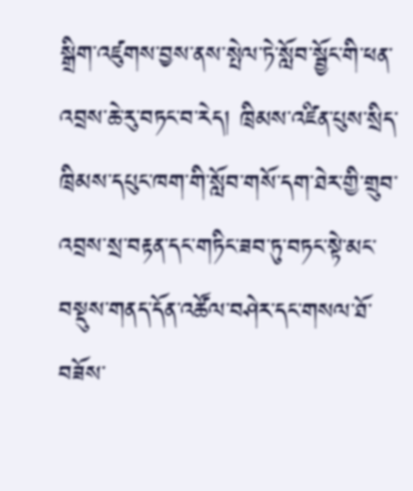སྒྲིག་འཛུགས་བྱས་ནས་སྤེལ་ཏེ་སློབ་སྦྱོང་གི་ཕན་འབྲས་ཆེ་རུ་བཏང་བ་རེད། ཁྲིམས་འཛིན་པུས་སྲིད་ཁྲིམས་དཔུང་ཁག་གི་སློབ་གསོ་དག་ཐེར་གྱི་གྲུབ་འབྲས་སྲ་བརྟན་དང་གཏིང་ཟབ་ཏུ་བཏང་སྟེ་མང་བསྡུས་གནད་དོན་འཚོལ་བཤེར་དང་གསལ་ཐོ་བཟོས་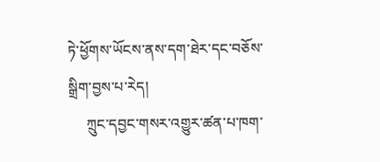ཏེ་ཕྱོགས་ཡོངས་ནས་དག་ཐེར་དང་བཅོས་སྒྲིག་བྱས་པ་རེད།
     ཀྲུང་དབྱང་གསར་འགྱུར་ཚན་པ་ཁག་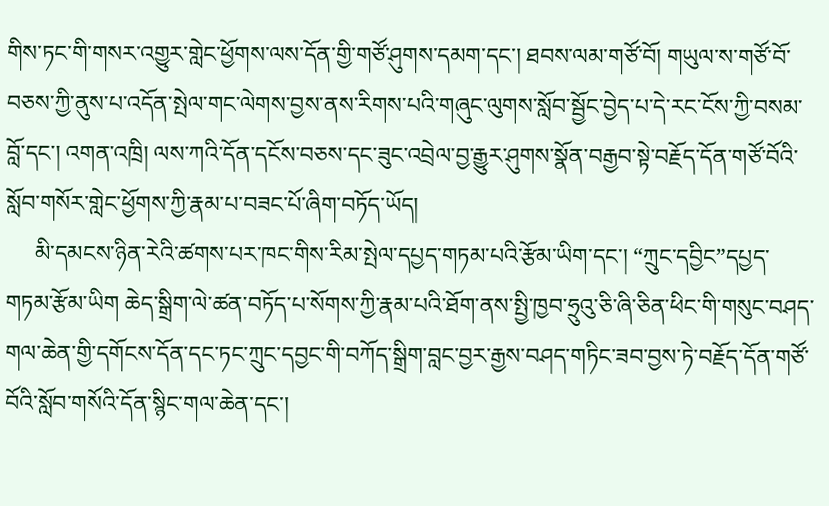གིས་ཏང་གི་གསར་འགྱུར་གླེང་ཕྱོགས་ལས་དོན་གྱི་གཙོ་ཤུགས་དམག་དང་། ཐབས་ལམ་གཙོ་བོ། གཡུལ་ས་གཙོ་བོ་བཅས་ཀྱི་ནུས་པ་འདོན་སྤེལ་གང་ལེགས་བྱས་ནས་རིགས་པའི་གཞུང་ལུགས་སློབ་སྦྱོང་བྱེད་པ་དེ་རང་ངོས་ཀྱི་བསམ་བློ་དང་། འགན་འཁྲི། ལས་ཀའི་དོན་དངོས་བཅས་དང་ཟུང་འབྲེལ་བྱ་རྒྱུར་ཤུགས་སྣོན་བརྒྱབ་སྟེ་བརྗོད་དོན་གཙོ་བོའི་སློབ་གསོར་གླེང་ཕྱོགས་ཀྱི་རྣམ་པ་བཟང་པོ་ཞིག་བཏོད་ཡོད།
     མི་དམངས་ཉིན་རེའི་ཚགས་པར་ཁང་གིས་རིམ་སྤེལ་དཔྱད་གཏམ་པའི་རྩོམ་ཡིག་དང་། “ཀྲུང་དབྱིང”དཔྱད་གཏམ་རྩོམ་ཡིག ཆེད་སྒྲིག་ལེ་ཚན་བཏོད་པ་སོགས་ཀྱི་རྣམ་པའི་ཐོག་ནས་སྤྱི་ཁྱབ་ཧྲུའུ་ཅི་ཞི་ཅིན་ཕིང་གི་གསུང་བཤད་གལ་ཆེན་གྱི་དགོངས་དོན་དང་ཏང་ཀྲུང་དབྱང་གི་བཀོད་སྒྲིག་བླང་བྱར་རྒྱས་བཤད་གཏིང་ཟབ་བྱས་ཏེ་བརྗོད་དོན་གཙོ་བོའི་སློབ་གསོའི་དོན་སྙིང་གལ་ཆེན་དང་།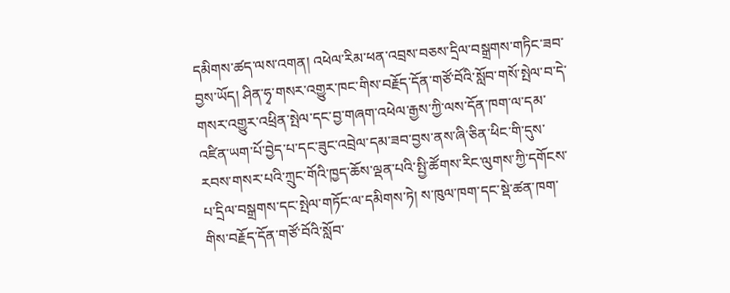དམིགས་ཚད་ལས་འགན། འཕེལ་རིམ་ཕན་འབྲས་བཅས་དྲིལ་བསྒྲགས་གཏིང་ཟབ་བྱས་ཡོད། ཤིན་ཧྭ་གསར་འགྱུར་ཁང་གིས་བརྗོད་དོན་གཙོ་བོའི་སློབ་གསོ་སྤེལ་བ་དེ་གསར་འགྱུར་འཕྲིན་སྤེལ་དང་བྱ་གཞག་འཕེལ་རྒྱས་ཀྱི་ལས་དོན་ཁག་ལ་དམ་འཛིན་ཡག་པོ་བྱེད་པ་དང་ཟུང་འབྲེལ་དམ་ཟབ་བྱས་ནས་ཞི་ཅིན་ཕིང་གི་དུས་རབས་གསར་པའི་ཀྲུང་གོའི་ཁྱད་ཆོས་ལྡན་པའི་སྤྱི་ཚོགས་རིང་ལུགས་ཀྱི་དགོངས་པ་དྲིལ་བསྒྲགས་དང་སྤེལ་གཏོང་ལ་དམིགས་ཏེ། ས་ཁུལ་ཁག་དང་སྡེ་ཚན་ཁག་གིས་བརྗོད་དོན་གཙོ་བོའི་སློབ་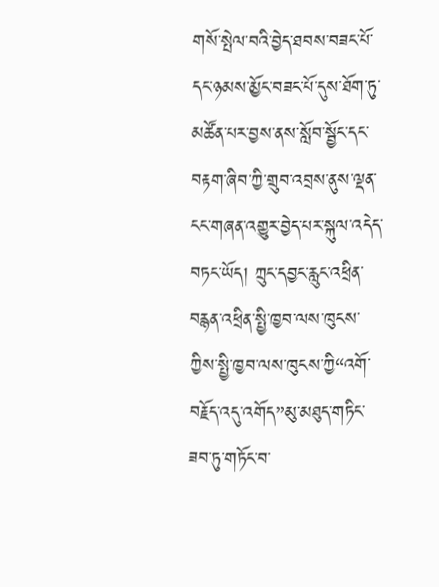གསོ་སྤེལ་བའི་བྱེད་ཐབས་བཟང་པོ་དང་ཉམས་མྱོང་བཟང་པོ་དུས་ཐོག་ཏུ་མཚོན་པར་བྱས་ནས་སློབ་སྦྱོང་དང་བརྟག་ཞིབ་ཀྱི་གྲུབ་འབྲས་ནུས་ལྡན་ངང་གཞན་འགྱུར་བྱེད་པར་སྐུལ་འདེད་བཏང་ཡོད། ཀྲུང་དབྱང་རླུང་འཕྲིན་བརྙན་འཕྲིན་སྤྱི་ཁྱབ་ལས་ཁུངས་ཀྱིས་སྤྱི་ཁྱབ་ལས་ཁུངས་ཀྱི“འགོ་བརྗོད་འདུ་འགོད”མུ་མཐུད་གཏིང་ཟབ་ཏུ་གཏོང་བ་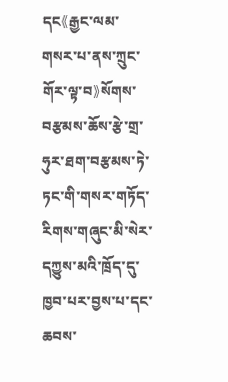དང《རྒྱང་ལམ་གསར་པ་ནས་ཀྲུང་གོར་ལྟ་བ》སོགས་བརྩམས་ཆོས་རྩེ་གྲ་ཧུར་ཐག་བརྩམས་ཏེ་ཏང་གི་གསར་གཏོད་རིགས་གཞུང་མི་སེར་དཀྱུས་མའི་ཁྲོད་དུ་ཁྱབ་པར་བྱས་པ་དང་ཆབས་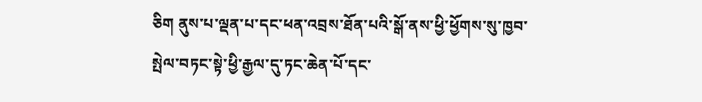ཅིག ནུས་པ་ལྡན་པ་དང་ཕན་འབྲས་ཐོན་པའི་སྒོ་ནས་ཕྱི་ཕྱོགས་སུ་ཁྱབ་སྤེལ་བཏང་སྟེ་ཕྱི་རྒྱལ་དུ་ཏང་ཆེན་པོ་དང་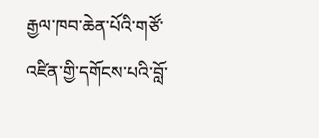རྒྱལ་ཁབ་ཆེན་པོའི་གཙོ་འཛིན་གྱི་དགོངས་པའི་བློ་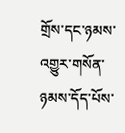གྲོས་དང་ཉམས་འགྱུར་གསོན་ཉམས་དོད་པོས་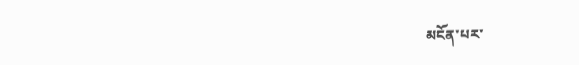མངོན་པར་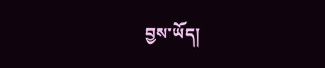བྱས་ཡོད།